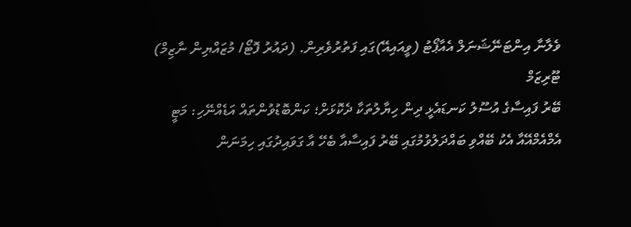ވެލާނާ އިންޓަނޭޝަނަލް އެއާޕޯޓު (ވީއައިއޭ)ގައި ފަތުރުވެރިން. (ދައުރު ފޮޓޯ/ މުޒައްޔިން ނާޒިމް)
ޓޫރިޒަމް
ބޭރު ފައިސާގެ އުސޫލު ކަނޑައެޅީ ދިން ހިޔާލުތަކާ ދެކޮޅަށް؛ ކަންބޮޑުވުންތައް އަޑެއްނޭހި: މަޓީ
އެމްއެމްއޭއާ އެކު ބޭއްވި ބައްދަލުވުމުގައި ބޭރު ފައިސާއާ ބެހޭ އާ ގަވައިދުގައި ހިމަނަން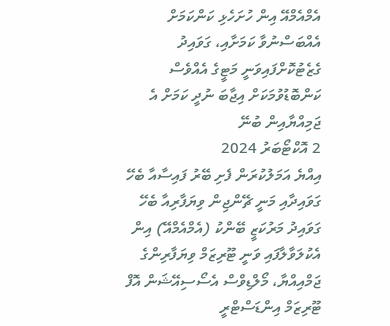އެމްއެމްއޭ އިން ހުށަހެޅި ކަންކަމަށް އެއްބަސްނުވާ ކަމަށާއި، ގަވައިދު ގެޒެޓުކޮށްފައިވަނީ މަޓީގެ އެއްވެސް ކަންބޮޑުވުމަކަށް އިޖާބަ ނުދީ ކަމަށް އެ ޖަމިއްޔާއިން ބުނޭ
2 އޮކްޓޯބަރު 2024
އިއްޔެ އަމަލުކުރަން ފެށި ބޭރު ފައިސާއާ ބެހޭ ގަވައިދާއި މަނީ ޗޭންޖިން ވިޔަފާރިއާ ބެހޭ ގަވައިދު މަރުކަޒީ ބޭންކު (އެމްއެމްއޭ) އިން އެކުލަވާލާފައި ވަނީ ޓޫރިޒަމް ވިޔަފާރިންގެ ޖަމްއިއްޔާ، މޯލްޑިވްސް އެސޯސިއޭޝަން އޮފް ޓޫރިޒަމް އިންޑަސްޓްރީ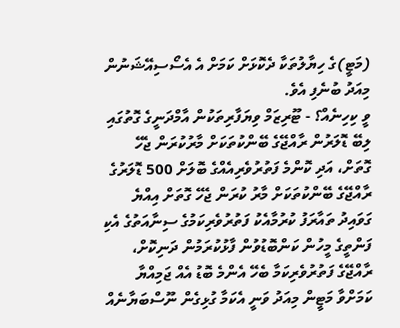(މަޓީ)ގެ ހިޔާލުތަކާ ދެކޮޅަށް ކަމަށް އެ އެސޯސިއޭޝަނުން މިއަދު ބުނެފި އެވެ.
ވީ ކިހިނެއް؟ - ޓޫރިޒަމް ވިޔަފާރިތަކުން އާމްދަނީގެ ގޮތުގައި ލިބޭ ޑޮލަރުން ރާއްޖޭގެ ބޭންކުތަކަށް މާރުކުރަން ޖެހޭ ގޮތަށް، އަދި ކޮންމެ ފަތުރުވެރިއެއްގެ ބޮލަށް 500 ޑޮލަރުގެ ރާއްޖޭގެ ބޭންކުތަކަށް މާރު ކުރަން ޖެހޭ ގޮތަށް އިއްޔެ ގަވައިދު ތައާރަފު ކުރުމާއެކު ފަތުރުވެރިކަމުގެ ސިނާއަތުގެ އެކި ފަންތީގެ މީހުން ކަންބޮޑުވުން ފާޅުކުރަމުން ދަނިކޮށް، ރާއްޖޭގެ ފަތުރުވެރިކަމާ ބެހޭ އެންމެ ބޮޑު އެއް ޖަމިއްޔާ ކަމަށްވާ މަޓީން މިއަދު ވަނީ އެކަމާ ގުޅިގެން ނޫސްބަޔާނެއް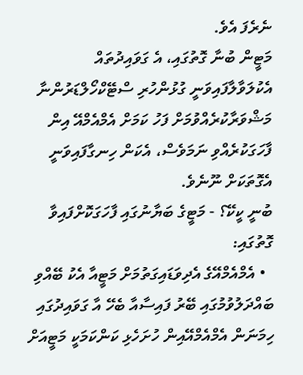ނެރެފަ އެވެ.
މަޓީން ބުނާ ގޮތުގައި، އެ ގަވައިދުތައް އެކުލަވާލާފައިވަނީ ގުޅުންހުރި ސްޓޭކްހޯލްޑަރުންނާ މަޝްވަރާކުރެއްވުމަށް ފަހު ކަމަށް އެމްއެމްއޭ އިން ފާހަގަކުރެއްވި ނަމަވެސް، އެކަން ހިނގާފައިވަނީ އެގޮތަކަށް ނޫނެވެ.
ބުނީ ކީކޭ؟ - މަޓީގެ ބަޔާނުގައި ފާހަގަކޮށްފައިވާ ގޮތުގައި:
  • އެމްއެމްއޭގެ އެދިވަޑައިގަތުމަށް މަޓީއާ އެކު ބޭއްވި ބައްދަލުވުމުގައި ބޭރު ފައިސާއާ ބެހޭ އާ ގަވައިދުގައި ހިމަނަން އެމްއެމްއޭއިން ހުށަހެޅި ކަންކަމަކީ މަޓީއަށް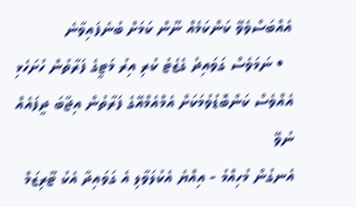އެއްބަސްވެވޭ ކަންކަމެއް ނޫން ކަމަށް ބުނެފައިވާނެ
  • ނަމަވެސް ގަވައިދު ގެޒެޓު ކުރި އިރު މަޓީގެ ފަރާތުން ހުށަހެޅި އެއްވެސް ކަންބޮޑުވުމަކަށް އެމްއެމްއޭގެ ފަރާތުން އިޖާބަ ދީފައެއް ނުވޭ
އެނގުން މުހިއްމު - އިއްޔެ އެކުލަވާލި އެ ގަވައިދާ އެކު ޓޫރިޒަމް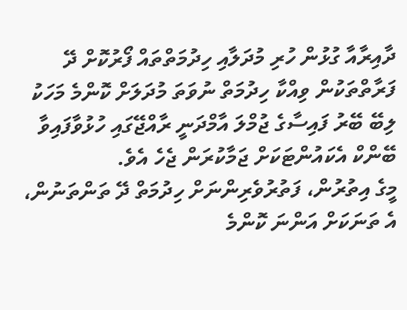ދާއިރާއާ ގުޅުން ހުރި މުދަލާއި ހިދުމަތްތައް ފޯރުކޮށް ދޭ ފަރާތްތަކުން ވިއްކާ ހިދުމަތް ނުވަތަ މުދަލަށް ކޮންމެ މަހަކު ލިބޭ ބޭރު ފައިސާގެ ޖުމްލަ އާމްދަނީ ރާއްޖޭގައި ހުޅުވާފައިވާ ބޭންކް އެކައުންޓަކަށް ޖަމާކުރަން ޖެހެ އެވެ.
މީގެ އިތުރުން، ފަތުރުވެރިންނަށް ހިދުމަތް ދޭ ތަންތަނުން، އެ ތަނަކަށް އަންނަ ކޮންމެ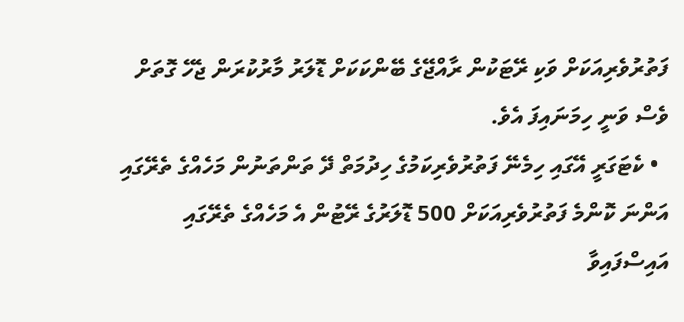ފަތުރުވެރިއަކަށް ވަކި ރޭޓަކުން ރާއްޖޭގެ ބޭންކަކަށް ޑޮލަރު މާރުކުރަން ޖެހޭ ގޮތަށް ވެސް ވަނީ ހިމަނައިފަ އެވެ.
  • ކެޓަގަރީ އޭގައި ހިމެނޭ ފަތުރުވެރިކަމުގެ ހިދުމަތް ދޭ ތަންތަނުން މަހެއްގެ ތެރޭގައި އަންނަ ކޮންމެ ފަތުރުވެރިއަކަށް 500 ޑޮލަރުގެ ރޭޓުން އެ މަހެއްގެ ތެރޭގައި އައިސްފައިވާ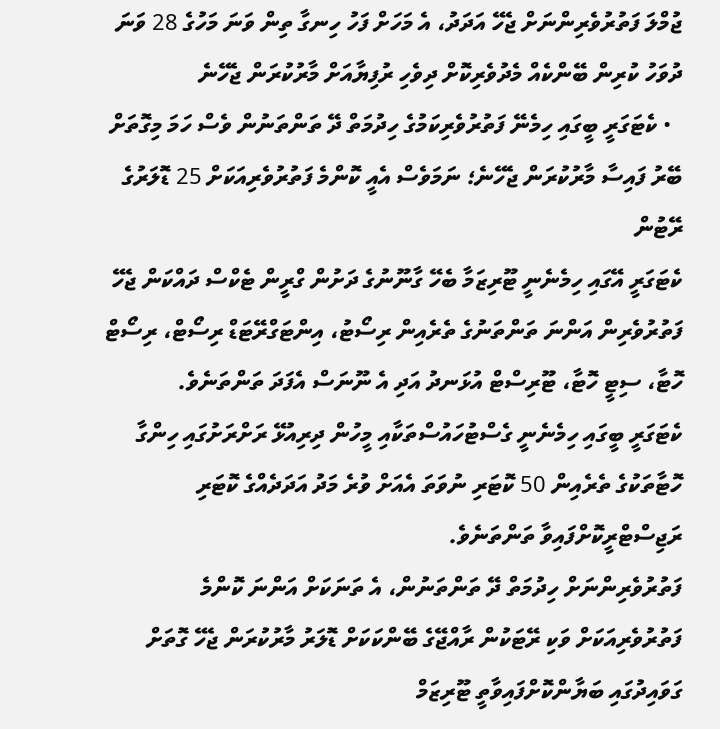ޖުމްލަ ފަތުރުވެރިންނަށް ޖެހޭ އަދަދު، އެ މަހަށް ފަހު ހިނގާ ތިން ވަނަ މަހުގެ 28 ވަނަ ދުވަހު ކުރިން ބޭންކެއް މެދުވެރިކޮށް ދިވެހި ރުފިޔާއަށް މާރުކުރަން ޖެހޭނެ
  • ކެޓަގަރީ ބީގައި ހިމެނޭ ފަތުރުވެރިކަމުގެ ހިދުމަތް ދޭ ތަންތަނުން ވެސް ހަމަ މިގޮތަށް ބޭރު ފައިސާ މާރުކުރަން ޖެހޭނެ؛ ނަމަވެސް އެއީ ކޮންމެ ފަތުރުވެރިއަކަށް 25 ޑޮލަރުގެ ރޭޓުން
ކެޓަގަރީ އޭގައި ހިމެނެނީ ޓޫރިޒަމާ ބެހޭ ގާނޫނުގެ ދަށުން ގްރީން ޓެކްސް ދައްކަން ޖެހޭ ފަތުރުވެރިން އަންނަ ތަންތަނުގެ ތެރެއިން ރިސޯޓު، އިންޓަގްރޭޓަޑް ރިސޯޓް، ރިސޯޓް ހޮޓާ، ސިޓީ ހޮޓާ، ޓޫރިސްޓް އުޅަނދު އަދި އެ ނޫނަސް އެފަދަ ތަންތަނެވެ.
ކެޓަގަރީ ބީގައި ހިމެނެނީ ގެސްޓުހައުސްތަކާއި މީހުން ދިރިއުޅޭ ރަށްރަށުގައި ހިންގާ ހޮޓާތަކުގެ ތެރެއިން 50 ކޮޓަރި ނުވަތަ އެއަށް ވުރެ މަދު އަދަދެއްގެ ކޮޓަރި ރަޖިސްޓްރީކޮށްފައިވާ ތަންތަނެވެ.
ފަތުރުވެރިންނަށް ހިދުމަތް ދޭ ތަންތަނުން، އެ ތަނަކަށް އަންނަ ކޮންމެ ފަތުރުވެރިއަކަށް ވަކި ރޭޓަކުން ރާއްޖޭގެ ބޭންކަކަށް ޑޮލަރު މާރުކުރަން ޖެހޭ ގޮތަށް ގަވައިދުގައި ބަޔާންކޮށްފައިވާތީ ޓޫރިޒަމް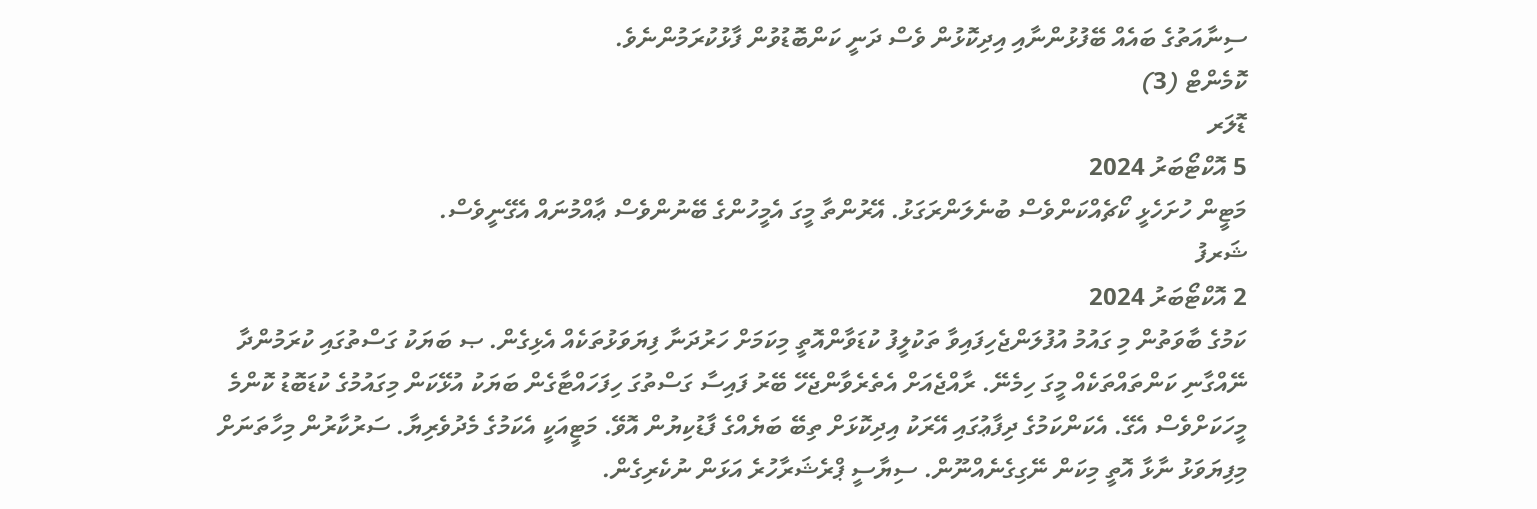ސިނާއަތުގެ ބައެއް ބޭފުޅުންނާއި އިދިކޮޅުން ވެސް ދަނީ ކަންބޮޑުވުން ފާޅުކުރަމުންނެވެ.
ކޮމެންޓް (3)
ޑޮލަރ
5 އޮކްޓޯބަރު 2024
މަޓީން ހުށަހެޅީ ކޯޗެއްކަންވެސް ބުނެލަންރަގަޅު. އޭރުންތާ މީގަ އެމީހުންގެ ބޭނުންވެސް ޢާއްމުނައް އެގޭނީވެސް.
ޝަރފު
2 އޮކްޓޯބަރު 2024
ކަމުގެ ބާވަތުން މި ގައުމު އުފުލަންޖެހިފައިވާ ތަކުލީފު ކުޑަވާންއޮތީ މިކަމަށް ހަރުދަނާ ފިޔަވަޅުތަކެއް އެޅިގެން. ޞ ބަޔަކު ގަސްތުގައި ކުރަމުންދާ ނޭއްގާނި ކަންތައްތަކެއް މީގަ ހިމެނޭ. ރާއްޖެއަށް އެތެރެވާންޖެހޭ ބޭރު ފައިސާ ގަސްތުގަ ހިފަހައްޓާގެން ބަޔަކު އުޅޭކަން މިގައުމުގެ ކުޑަބޮޑު ކޮންމެ މީހަކަށްވެސް އެގޭ. އެކަންކަމުގެ ދިފާޢުގައި އޭރަކު އިދިކޮޅަށް ތިބޭ ބަޔެއްގެ ފާޑުކިޔުން އޮވޭ. މަޓީއަކީ އެކަމުގެ މެދުވެރިޔާ. ސަރުކާރުން މިހާތަނަށް މިފިޔަވަޅު ނާޅާ އޮތީ މިކަން ނޭގިގެނެއްނޫން. ސިޔާސީ ޕްރެޝަރާހުރެ އަޅަން ނުކެރިގެން.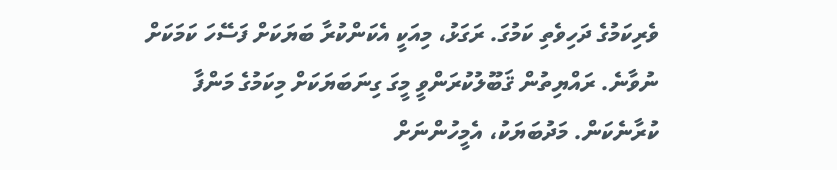ވެރިކަމުގެ ދަހިވެތި ކަމުގަ. ރަގަޅު، މިއަކީ އެކަންކުރާ ބަޔަކަށް ފަސޭހަ ކަމަކަށް ނުވާނެ. ރައްޔިތުން ޤަބޫލުކުރަންވީ މީގަ ގިނަބަޔަކަށް މިކަމުގެ މަންފާ ކުރާނެކަން. މަދުބަޔަކު، އެމީހުންނަށް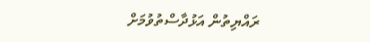ރައްޔިތުން އަޅުދާސްތުވުމަށް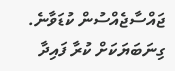ޖައްސާޖެއްސުން ކުޑަވާނެ. ގިނަބަޔަކަށް ކުރާ ފައިދާ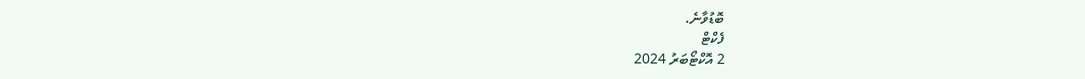ބޮޑުވާނެ.
ފެކްޓް
2 އޮކްޓޯބަރު 2024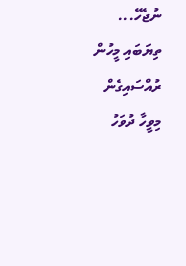ނުޖެހޭ... ތިޔަބައި މީހުން ރުއްސައިގެން މިވީހާ ދުވަހު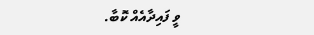ވީ ފައިދާއެއް ކޮބާ.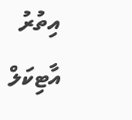އިތުރު އާޓިކަލް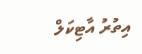އިތުރު އާޓިކަލް